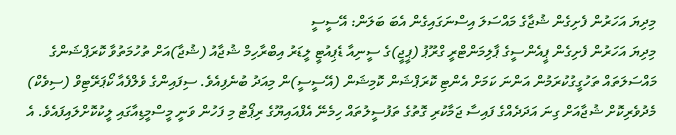މިދިޔަ އަހަރުން ފެށިގެން ޝުޖާގެ މައްސަލަ އިސްނަގައިގެން އެބަ ބަލަން: އޭސީސީ
މިދިޔަ އަހަރުން ފެށިގެން ޕީއެންސީގެ ޕާލިމަންޓްރީ ގްރޫޕު (ޕީޖީ)ގެ ސީނިއާ ޑެޕިއުޓީ ލީޑަރު އިބްރާހިމް ޝުޖާއު (ޝުޖާ)އަށް ތުހުމަތުވާ ކޮރަޕްޝަންގެ މައްސަލަތައް ތަހުގީގުކުރަމުން އަންނަ ކަމަށް އެންޓި ކޮރަޕްޝަން ކޮމިޝަން (އޭސީސީ)ން މިއަދު ބުނެފިއެވެ. ސިފައިންގެ ވެލްފެއާ ކޯޕަރޭޓިވް (ސިވެކް) މެދުވެރިކޮށް ޝުޖާއަށް ގިނަ އަދަދެއްގެ ފައިސާ ޖަމާކުރި ގޮތުގެ ތަފުސީލުތައް ހިމެނޭ އެފްއައިޔޫގެ ރިޕޯޓު މި ފަހުން ވަނީ މީސްމީޑިއާގައި ލީކުކޮށްލައިފައެވެ. އެ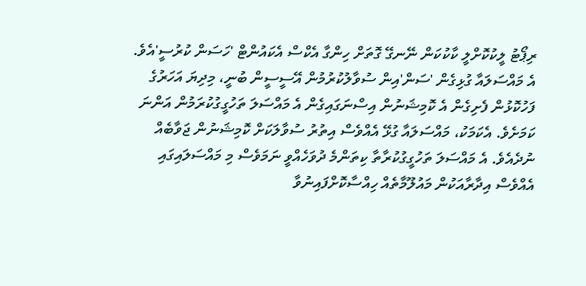ރިޕޯޓު ލީކުކޮށްލީ ކާކުކަން ނޭނގޭ ގޮތަށް ހިންގާ އެކްސް އެކައުންޓް 'ހަސަން ކުރުސީ'އެވެ. އެ މައްސަލައާ ގުޅިގެން 'ސަން'އިން ސުވާލުކުރުމުން އޭސީސީން ބުނީ، މިދިޔަ އަހަރުގެ ފަހުކޮޅުން ފެށިގެން އެ ކޮމިޝަނުން އިސްނަގައިގެން އެ މައްސަލަ ތަހުގީގުކުރަމުން އަންނަ ކަމަށެވެ. އެކަމަކު، މައްސަލައާ ގުޅޭ އެއްވެސް އިތުރު ސުވާލަކަށް ކޮމިޝަނުން ޖަވާބެއް ނުދެއެވެ. އެ މައްސަލަ ތަހުގީގުކުރާތާ ކިތަންމެ ދުވަހެއްވީ ނަމަވެސް މި މައްސަލައިގައި އެއްވެސް އިދާރާއަކުން މައުލޫމާތެއް ހިއްސާކޮށްފައިނުވާ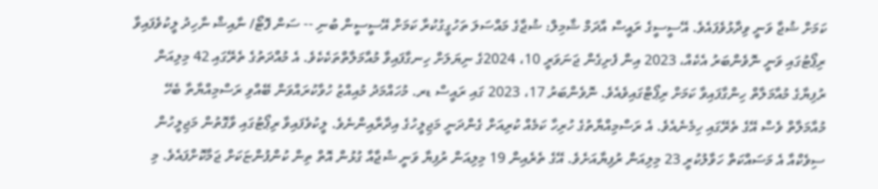ކަމަށް ޝުޖާ ވަނީ ވިދާޅުވެފައެވެ. އޭސީސީގެ ރައީސް އާދަމް ޝާމިލް: ޝުޖާގެ މައްސަލަ ތަހުގީގުކުރާ ކަމަށް އޭސީސީން ބުނި -- ސަން ފޮޓޯ/ ނާއިޝް ނާހިދު ލީކުވެފައިވާ ރިޕޯޓުގައި ވަނީ ނޮވެންބަރު އެކެއް، 2023 އިން ފެށިގެން ޖަނަވަރީ 10، 2024ގެ ނިޔަލަށް ހިނގާފައިވާ މުއާމަލާތްތަކެކެވެ. އެ މުއްދަތުގެ ތެރޭގައި 42 މިލިއަން ރުފިޔާގެ މުއާމަލާތް ހިންގާފައިވާ ކަމަށް ރިޕޯޓްގައިވެއެވެ. ނޮވެންބަރު 17، 2023 ގައި ރައީސް ޑރ. މުހައްމަދު މުއިއްޒު ހުވާކުރައްވަން ބޭއްވި ރަސްމިއްޔާތާ ބެހޭ މުއާމަލާތް ވެސް އޭގެ ތެރޭގައި ހިމެނެއެވެ. އެ ރަސްމިއްޔާތުގެ ހުރިހާ ކަމެއް ކުރިއަށް ގެންދަނީ މަޖިލީހުގެ އިދާރާއިންނެވެ. ލީކުވެފައިވާ ރިޕޯޓުގައި ވާގޮތުން މަޖިލީހުން ސިވެކްއާ އެ މަސައްކަތް ހަވާލުކުރީ 23 މިލިއަން ރުފިޔާއަށެވެ. އޭގެ ތެރެއިން 19 މިލިއަން ރުފިޔާ ވަނީ ޝުޖާއާ ގުޅުން އޮތް ތިން ކުންފުންޏަކަށް ޖަމާކޮށްފައެވެ. މި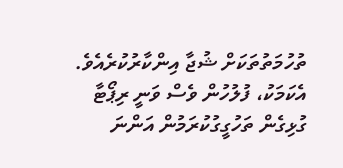ތުހުމަތުތަކަށް ޝުޖާ އިންކާރުކުރެއެވެ. އެކަމަކު، ފުލުހުން ވެސް ވަނީ ރިޕޯޓާ ގުޅިގެން ތަހުގީގުކުރަމުން އަންނަ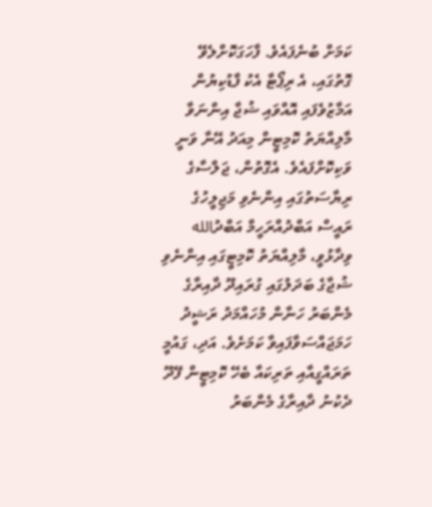ކަމަށް ބުނެފައެވެ. ފާހަގަކޮށްލެވޭ ގޮތުގައި، އެ ރިޕޯޓާ އެކު ފާޑުކިޔުން އަމާޒުވެފައި އޮއްވައި ޝުޖާ އިންނަވާ މާލިއްޔަތު ކޮމިޓީން މިއަދު އޭނާ ވަނީ ވަކިކޮށްފައެވެ. އެގޮތުން، ޖަލްސާގެ ރިޔާސަތުގައި އިންނެވި މަޖިލީހުގެ ރައީސް އަބްދުއްރަހީމް އަބްދުالله ވިދާޅުވީ، މާލިއްޔަތު ކޮމިޓީގައި އިންނެވި ޝުޖާގެ ބަދަލުގައި ގުރައިދޫ ދާއިރާގެ މެންބަރު ހަނާން މުހައްމަދު ރަޝީދު ހަމަޖައްސަވާފައިވާ ކަމަށެވެ. އަދި، ގައުމީ ތަރައްގީއާއި ތަރިކައާ ބެހޭ ކޮމިޓީން ފޭދޫ ދެކުނު ދާއިރާގެ މެންބަރު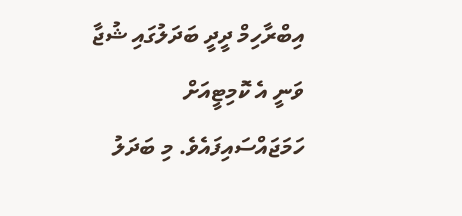އިބްރާހިމް ދީދީ ބަދަލުގައި ޝުޖާ ވަނީ އެ ކޮމިޓީއަށް ހަމަޖައްސައިފައެވެ. މި ބަދަލު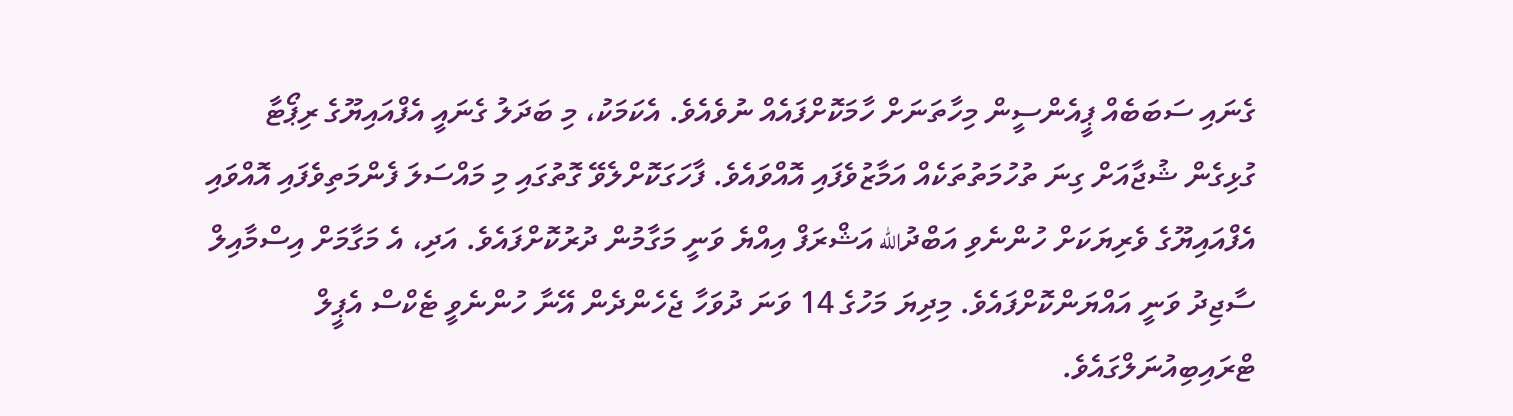ގެނައި ސަބަބެއް ޕީއެންސީން މިހާތަނަށް ހާމަކޮށްފައެއް ނުވެއެވެ. އެކަމަކު، މި ބަދަލު ގެނައީ އެފްއައިޔޫގެ ރިޕޯޓާ ގުޅިގެން ޝުޖާއަށް ގިނަ ތުހުމަތުތަކެއް އަމާޒުވެފައި އޮއްވައެވެ. ފާހަގަކޮށްލެވޭ ގޮތުގައި މި މައްސަލަ ފެންމަތިވެފައި އޮއްވައި އެފްއައިޔޫގެ ވެރިޔަކަށް ހުންނެވި އަބްދުالله އަޝްރަފް އިއްޔެ ވަނީ މަގާމުން ދުރުކޮށްފައެވެ. އަދި، އެ މަގާމަށް އިސްމާއިލް ސާޖިދު ވަނީ އައްޔަންކޮށްފައެވެ. މިދިޔަ މަހުގެ 14 ވަނަ ދުވަހާ ޖެހެންދެން އޭނާ ހުންނެވީ ޓެކްސް އެޕީލް ޓްރައިބިއުނަލްގައެވެ.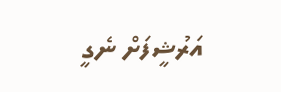އަރުޝީފަށް ނެގީ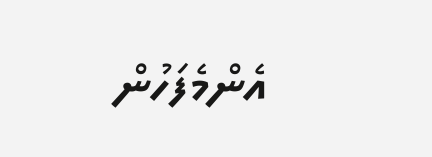އެންމެފަހުން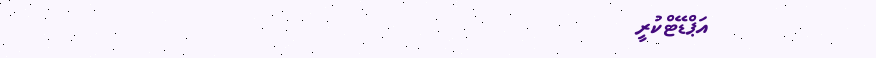އަޕްޑޭޓްކުރީ